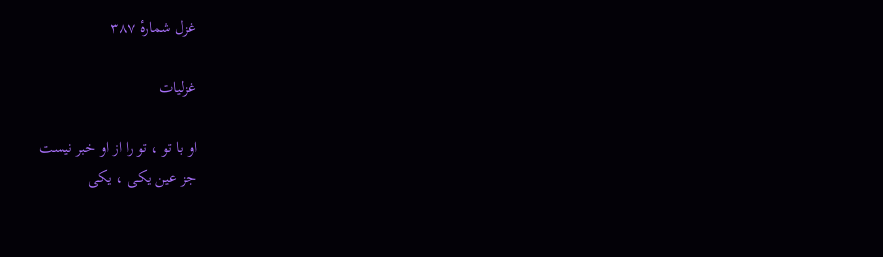غزل شمارهٔ ۳۸۷

غزلیات

او با تو ، تو را از او خبر نیست
جز عین یکی ، یکی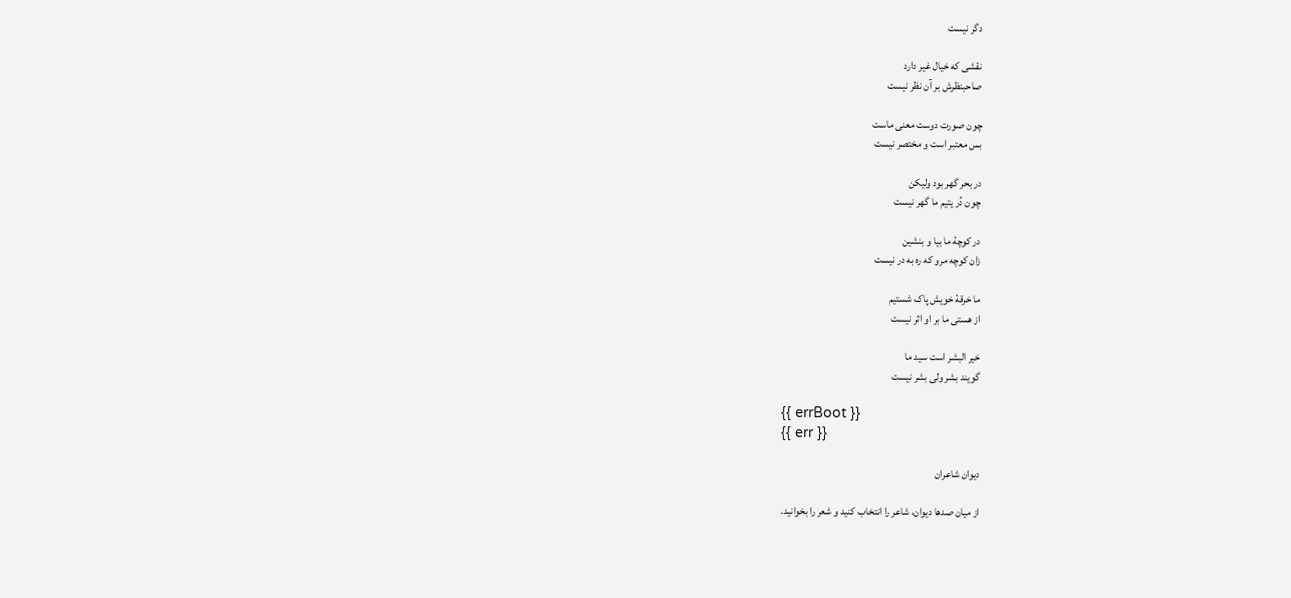دگر نیست

نقشی که خیال غیر دارد
صاحبنظرش بر آن نظر نیست

چون صورت دوست معنی ماست
بس معتبر است و مختصر نیست

در بحر گهر بود ولیکن
چون دُر یتیم ما گهر نیست

در کوچهٔ ما بیا و بنشین
زان کوچه مرو که ره به در نیست

ما خرقهٔ خویش پاک شستیم
از هستی ما بر او اثر نیست

خیر البشر است سید ما
گویند بشر ولی بشر نیست

{{ errBoot }}
{{ err }}

دیوان شاعران

از میان صدها دیوان، شاعر را انتخاب کنید و شعر را بخوانید.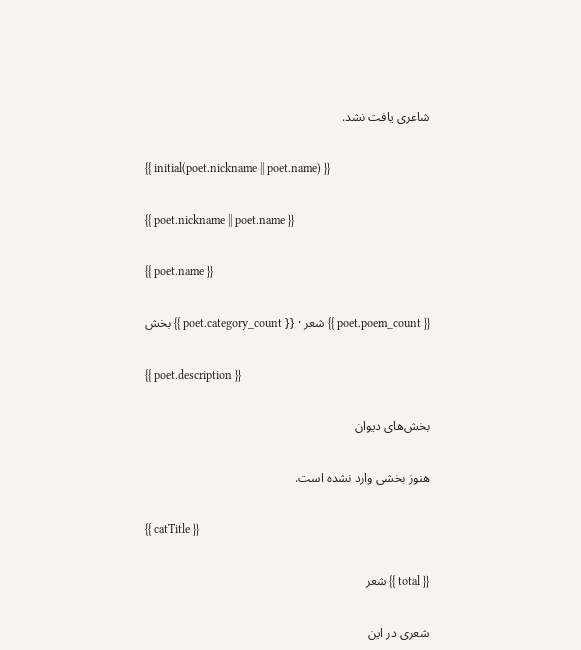شاعری یافت نشد.

{{ initial(poet.nickname || poet.name) }}

{{ poet.nickname || poet.name }}

{{ poet.name }}

{{ poet.poem_count }} شعر · {{ poet.category_count }} بخش

{{ poet.description }}

بخش‌های دیوان

هنوز بخشی وارد نشده است.

{{ catTitle }}

{{ total }} شعر

شعری در این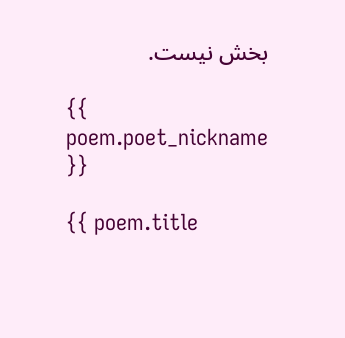بخش نیست.

{{ poem.poet_nickname }}

{{ poem.title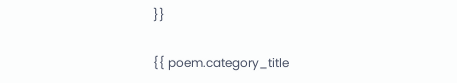}}

{{ poem.category_title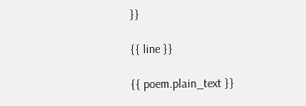}}

{{ line }}

{{ poem.plain_text }}